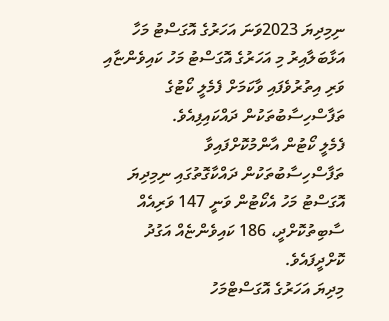ނިމިދިޔަ 2023ވަނަ އަހަރުގެ އޮގަސްޓު މަހާ އަޅާބަލާއިރު މި އަހަރުގެ އޮގަސްޓު މަހު ކައިވެންޏާއި ވަރި އިތުރުވެފައި ވާކަމަށް ފެމެލީ ކޯޓުގެ ތަފާސްހިސާބުތަކުން ދައްކައިފިއެވެ.
ފެމެލީ ކޯޓުން އާންމުކޮށްފައިވާ ތަފާސްހިސާބުތަކުން ދައްކާގޮތުގައި ނިމިދިޔަ އޮގަސްޓު މަހު އެކޯޓުން ވަނީ 147 ވަރިއެއް ސާބިތުކޮށްދީ، 186 ކައިވެންޏެއް އަގުދު ކޮށްދީފައެވެ.
މިދިޔަ އަހަރުގެ އޮގަސްޓްމަހު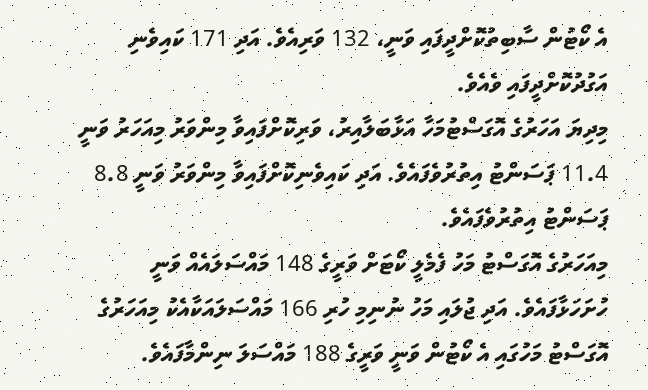އެ ކޯޓުން ސާބިތުކޮށްދީފައި ވަނީ، 132 ވަރިއެވެ. އަދި 171 ކައިވެނި އަގުދުކޮށްދީފައި ވެއެވެ.
މިދިޔަ އަހަރުގެ އޮގަސްޓުމަހާ އަޅާބަލާއިރު، ވަރިކޮށްފައިވާ މިންވަރު މިއަހަރު ވަނީ 11.4 ޕަސަންޓު އިތުރުވެފައެވެ. އަދި ކައިވެނިކޮށްފައިވާ މިންވަރު ވަނީ 8.8 ޕަސަންޓު އިތުރުވެފައެވެ.
މިއަހަރުގެ އޮގަސްޓު މަހު ފެމެލީ ކޯޓަށް ވަރީގެ 148 މައްސަލައެއް ވަނީ ހުށަހަޅާފައެވެ. އަދި ޖުލައި މަހު ނުނިމި ހުރި 166 މައްސަލައަކާއެކު މިއަހަރުގެ އޮގަސްޓު މަހުގައި އެ ކޯޓުން ވަނީ ވަރީގެ 188 މައްސަލަ ނިންމާފައެވެ.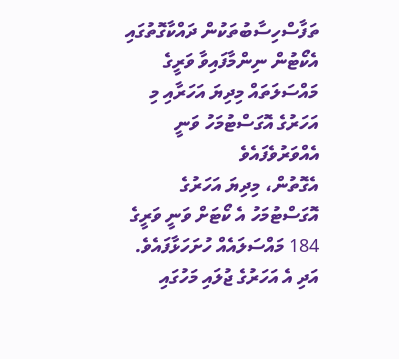ތަފާސްހިސާބުތަކުން ދައްކާގޮތުގައި އެކޯޓުން ނިންމާފައިވާ ވަރީގެ މައްސަލަތައް މިދިޔަ އަހަރާއި މި އަހަރުގެ އޮގަސްޓުމަހު ވަނީ އެއްވަރުވެފައެވެ
އެގޮތުން، މިދިޔަ އަހަރުގެ އޮގަސްޓުމަހު އެ ކޯޓަށް ވަނީ ވަރީގެ 184 މައްސަލައެއް ހުށަހަޅާފައެވެ. އަދި އެ އަހަރުގެ ޖުލައި މަހުގައި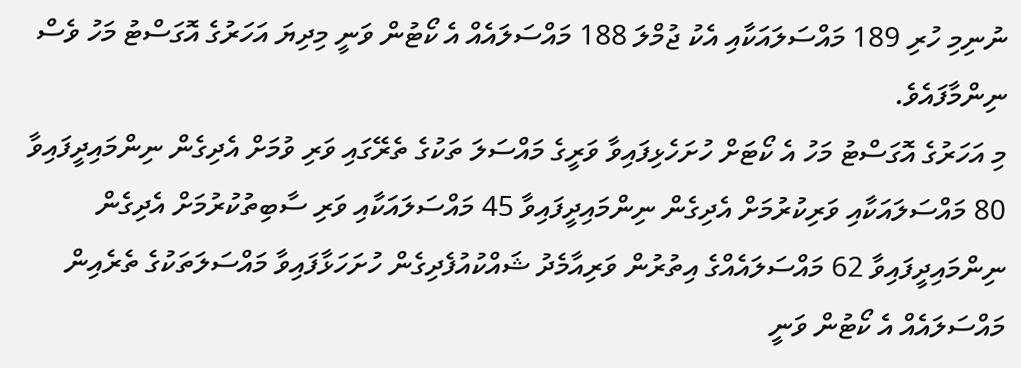ނުނިމި ހުރި 189 މައްސަލައަކާއި އެކު ޖުމްލަ 188 މައްސަލައެއް އެ ކޯޓުން ވަނީ މިދިޔަ އަހަރުގެ އޮގަސްޓު މަހު ވެސް ނިންމާފައެވެ.
މި އަހަރުގެ އޮގަސްޓު މަހު އެ ކޯޓަށް ހުށަހެޅިފައިވާ ވަރީގެ މައްސަލަ ތަކުގެ ތެރޭގައި ވަރި ވުމަށް އެދިގެން ނިންމައިދީފައިވާ 80 މައްސަލައަކާއި ވަރިކުރުމަށް އެދިގެން ނިންމައިދީފައިވާ 45 މައްސަލައަކާއި ވަރި ސާބިތުކުރުމަށް އެދިގެން ނިންމައިދީފައިވާ 62 މައްސަލައެއްގެ އިތުރުން ވަރިއާމެދު ޝައްކުއުފެދިގެން ހުށަހަޅާފައިވާ މައްސަލަތަކުގެ ތެރެއިން މައްސަލައެއް އެ ކޯޓުން ވަނީ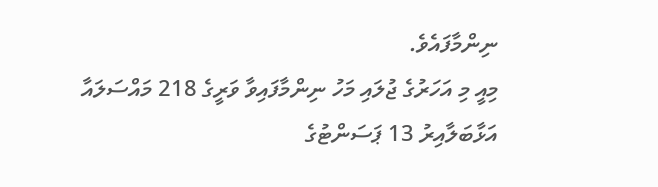ނިންމާފައެވެ.
މިއީ މި އަހަރުގެ ޖުލައި މަހު ނިންމާފައިވާ ވަރީގެ 218 މައްސަލައާ އަޅާބަލާއިރު 13 ޕަސަންޓުގެ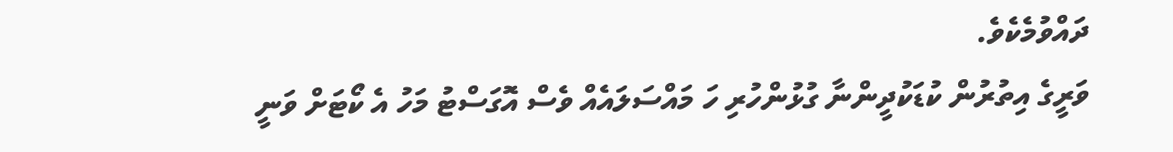ދައްވުމެކެވެ.
ވަރީގެ އިތުރުން ކުޑަކުދީންނާ ގުޅުންހުރި ހަ މައްސަލައެއް ވެސް އޮގަސްޓު މަހު އެ ކޯޓަށް ވަނީ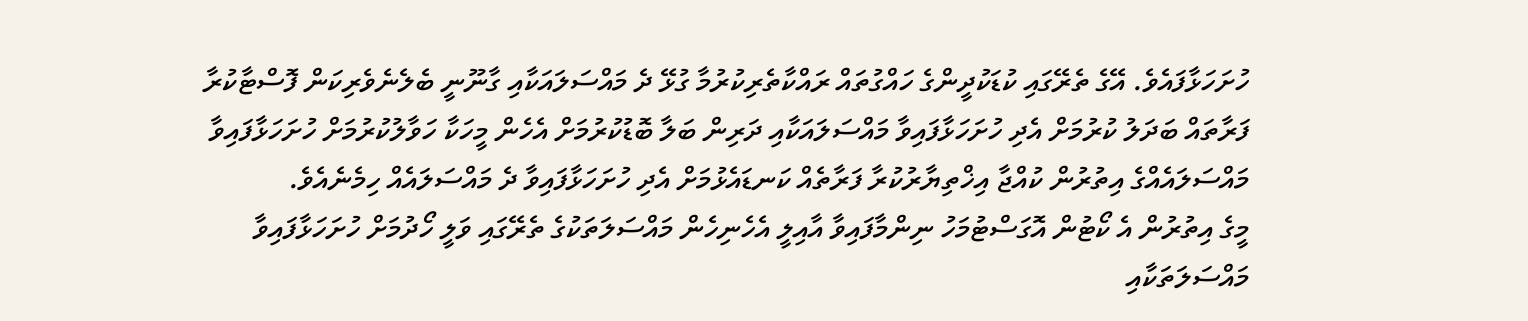ހުށަހަޅާފައެވެ. އޭގެ ތެރޭގައި ކުޑަކުދީންގެ ހައްގުތައް ރައްކާތެރިކުރުމާ ގުޅޭ ދެ މައްސަލައަކާއި ގާނޫނީ ބެލެނެވެރިކަން ފޮސްޓާކުރާ ފަރާތައް ބަދަލު ކުރުމަށް އެދި ހުށަހަޅާފައިވާ މައްސަލައަކާއި ދަރިން ބަލާ ބޮޑުކުރުމަށް އެހެން މީހަކާ ހަވާލުކުރުމަށް ހުށަހަޅާފައިވާ މައްސަލައެއްގެ އިތުރުން ކުއްޖާ އިޚްތިޔާރުކުރާ ފަރާތެއް ކަނޑައެޅުމަށް އެދި ހުށަހަޅާފައިވާ ދެ މައްސަލައެއް ހިމެނެއެވެ.
މީގެ އިތުރުން އެ ކޯޓުން އޮގަސްޓުމަހު ނިންމާފައިވާ އާއިލީ އެހެނިހެން މައްސަލަތަކުގެ ތެރޭގައި ވަލީ ހޯދުމަށް ހުށަހަޅާފައިވާ މައްސަލަތަކާއި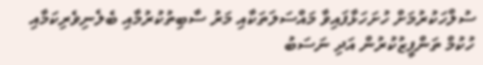ސުލްހަކުރުމަށް ހުށަހަޅާފައިވާ މައްސަލަތަކާއި މަރު ސާބިތުކުރުމާއި ބެލެނިވެރިކަމާއި ހުކުމް ތަންފީޒުކުރުން އަދި ނަސަބު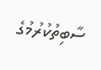ސާބިތުކުރުމުގެ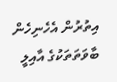އިތުރުން އެހެނިހެން ބާވަތަތަކުގެ އާއިލީ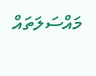މައްސަލަތައް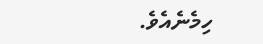ހިމެނެއެވެ.